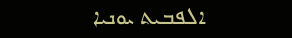ܐܠܦܒܝܬ ܝܘܢܝܐ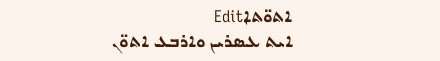ܐܬܘ̈ܬܐEdit
ܐܝܬ ܥܣܪܝܢ ܘܐܪܒܥ ܐܬܘ̈ܢ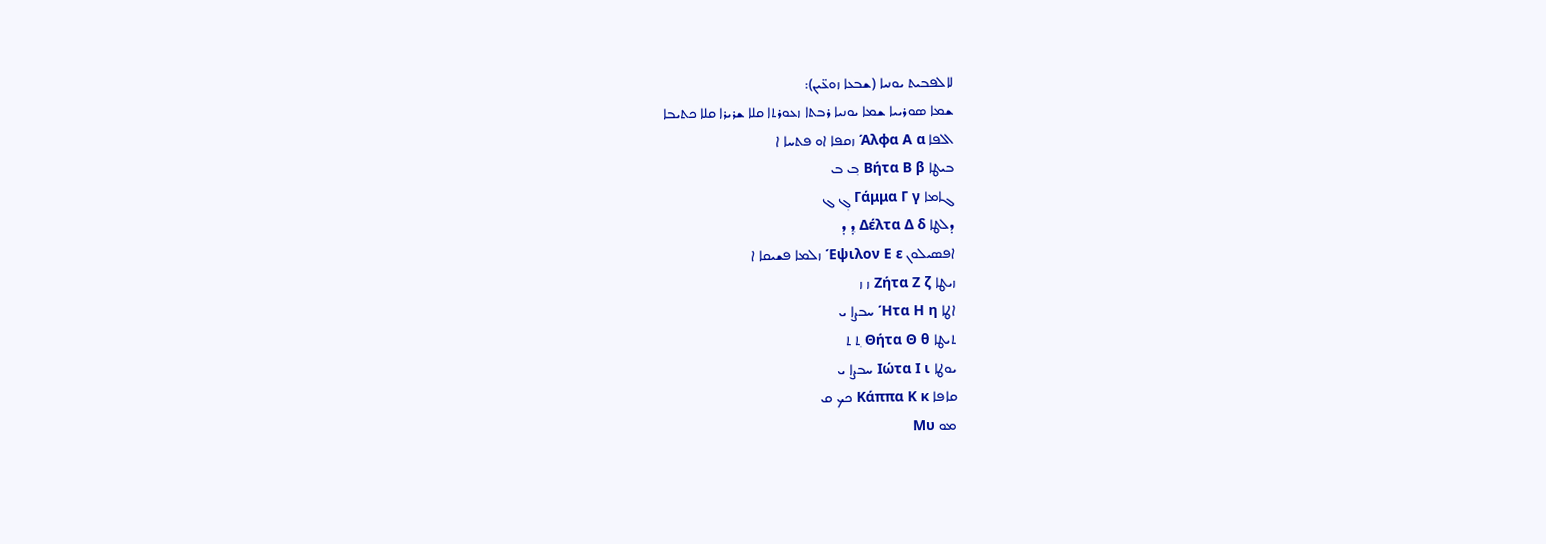ܠܐܠܦܒܝܬ ܝܘܢܝܐ (ܫܒܥܐ ܙܘܥ̈ܝܢ):
ܫܡܐ ܣܘܪܝܝܐ ܫܡܐ ܝܘܢܝܐ ܪܒܬܐ ܙܥܘܪܬܐ ܩܠܐ ܫܪܝܪܐ ܩܠܐ ܟܬܝܒܐ
ܐܠܦܐ Άλφα Α α ܙܩܦܐ ܐܘ ܦܬܚܐ ܐ
ܒܝܛܐ Βήτα Β β ܒ݂ ܒ
ܓܐܡܐ Γάμμα Γ γ ܓ݂ ܓ
ܕܠܛܐ Δέλτα Δ δ ܕ݂ ܕ
ܐܦܣܝܠܘܢ Έψιλον Ε ε ܙܠܡܐ ܦܫܝܩܐ ܐ
ܙܝܛܐ Ζήτα Ζ ζ ܙ ܙ
ܐܛܐ Ήτα Η η ܚܒܨܐ ܝ
ܬܝܛܐ Θήτα Θ θ ܬ݂ ܬ
ܝܘܛܐ Ιώτα Ι ι ܚܒܨܐ ܝ
ܩܐܦܐ Κάππα Κ κ ܟܟ ܩ
ܡܘ Μυ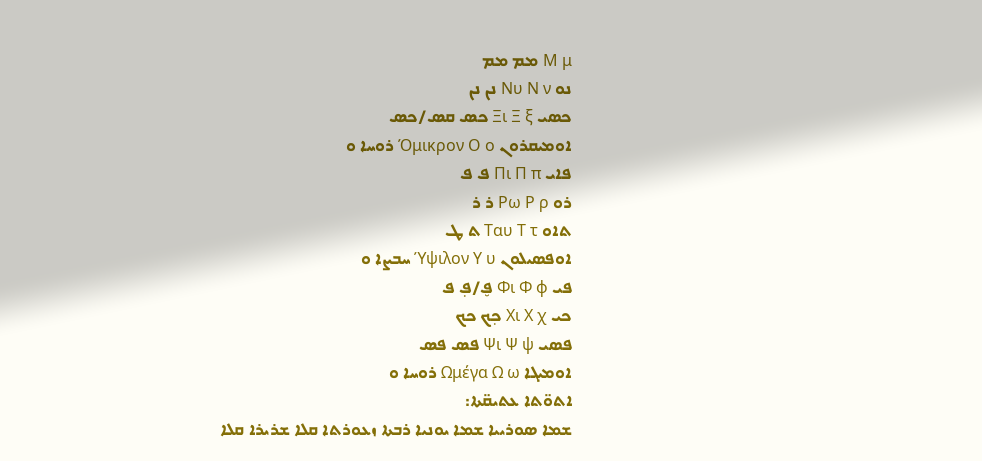Μ μ ܡܡ ܡܡ
ܢܘ Νυ Ν ν ܢܢ ܢܢ
ܟܣܝ Ξι Ξ ξ ܟܣ ܩܣ/ܟܣ
ܐܘܡܝܩܪܘܢ Όμικρον Ο ο ܪܘܚܐ ܘ
ܦܐܝ Πι Π π ܦ ܦ
ܪܘ Ρω Ρ ρ ܪ ܪ
ܬܐܘ Ταυ Τ τ ܬ ܛ
ܐܘܦܣܝܠܘܢ Ύψιλον Υ υ ܚܒܨܐ ܘ
ܦܝ Φι Φ φ ܦ̮/ܦ݂ ܦ
ܟܝ Χι Χ χ ܟ݂ܟ ܟܟ
ܦܣܝ Ψι Ψ ψ ܦܣ ܦܣ
ܐܘܡܝܓܐ Ωμέγα Ω ω ܪܘܚܐ ܘ
ܐܬܘ̈ܬܐ ܥܬܝܩ̈ܬܐ:
ܫܡܐ ܣܘܪܝܝܐ ܫܡܐ ܝܘܢܝܐ ܪܒܬܐ ܙܥܘܪܬܐ ܩܠܐ ܫܪܝܪܐ ܩܠܐ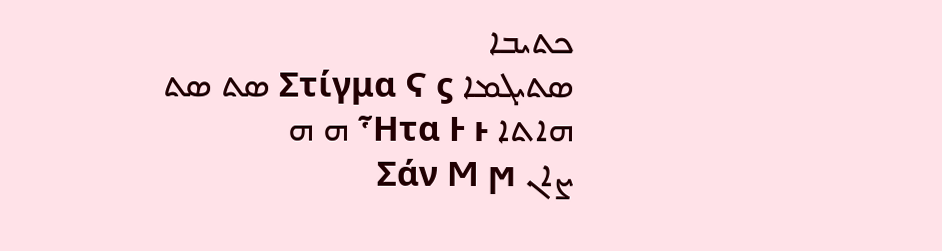ܟܬܝܒܐ
ܣܬܝܓܡܐ Στίγμα Ϛ ϛ ܣܬ ܣܬ
ܗܐܬܐ Ἧτα Ͱ ͱ ܗ ܗ
ܨܐܢ Σάν Ϻ ϻ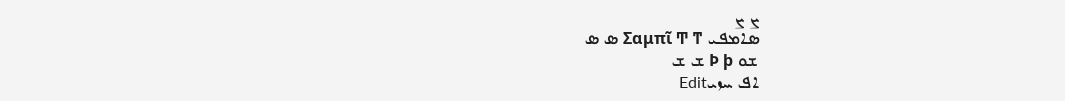ܨ ܨ
ܣܐܡܦܝ Σαμπῖ Ͳ ͳ ܣ ܣ
ܫܘ Ϸ ϸ ܫ ܫ
ܐܦ ܚܙܝEdit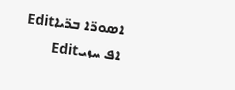ܐܣܘܪ̈ܐ ܒܪ̈ܝܐEdit
ܐܦ ܚܙܝEdit